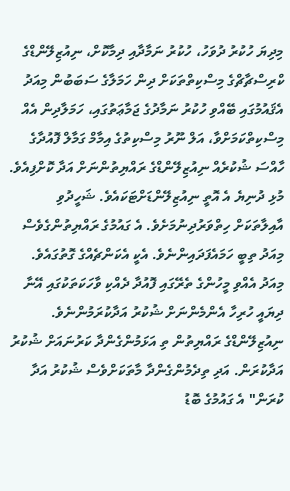މިދިޔަ ހުކުރު ދުވަހު، ހުކުރު ނަމާދާއި ދިމާކޮށް، ނިއުޒިލޭންޑްގެ ކްރިސްޗާޗްގެ މިސްކިތްތަކަށް ދިން ހަމަލާގެ ސަބަބުން މިއަދު އެޤައުމުގައި ބޭއްވި ހުކުރު ނަމާދުގެ ޖަމާޢަތުގައި، ހަމަލާދިން އެއް މިސްކިތްކަމަށްވާ، އަލް ނޫރު މިސްކިތުގެ އިމާމް ގަމާލް ފޮއުދާގެ ހާއްސަ ޝުކުރެއް ނިއުޒިލޭންޑްގެ ރައްޔިތުންނަށް އަދާ ކޮށްފިއެވެ.
މުޅި ދުނިޔެ އެ އޮތީ ނިއުޒިލޭންޑަށްޓަކައެވެ. ޝަހީދުވި އާއިލާތަކަށް ހިތްވަރުދިނުމަށެވެ. އެ ގައުމުގެ ރައްޔިތުންގެވެސް މިއަދު ތިބީ ހަމައެފަދައިންނެވެ. އެކީ އެކަންޗެއްގެ ގޮތުގައެވެ.
މިއަދު އެއްވި މީހުންގެ ތެރޭގައި ފޮއުދާ ދެއްކި ވާހަކަތަކުގައި އޭނާ ދިޔައީ ހުރިހާ އެންމެންނަށް ޝުކުރު އަދާކުރަމުންނެވެ.
ނިއުޒިލޭންޑްގެ ރައްޔިތުން ތި އަޅަމުންގެންދާ ކަރުނައަށް ޝުކުރު އަދާކުރަން. އަދި ތިދެމުންގެންދާ މާތަކަށްވެސް ޝުކުރު އަދާ ކުރަން" އެ ގައުމުގެ ބޮޑު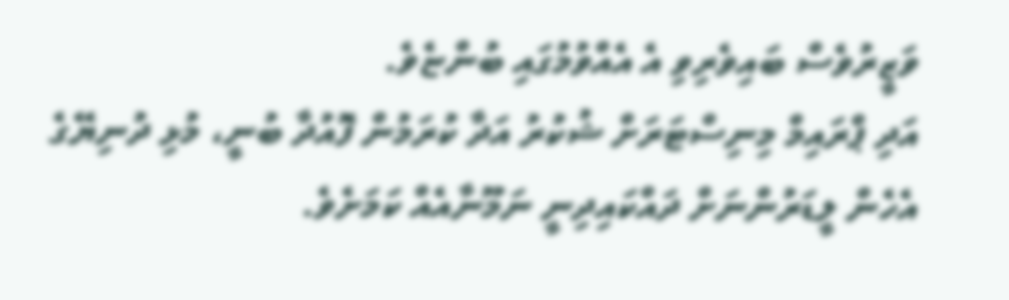ވަޒީރުވެސް ބައިވެރިވި އެ އެއްވުމުގައި ބުންޏެވެ.
އަދި ޕްރައިމް މިނިސްޓަރަށް ޝުކުރު އަދާ ކުރަމުން ފޮއުދާ ބުނީ، މުޅި ދުނިޔޭގެ އެހެން ލީޑަރުންނަށް ދައްކައިދިނީ ނަމޫނާއެއް ކަމަށެވެ.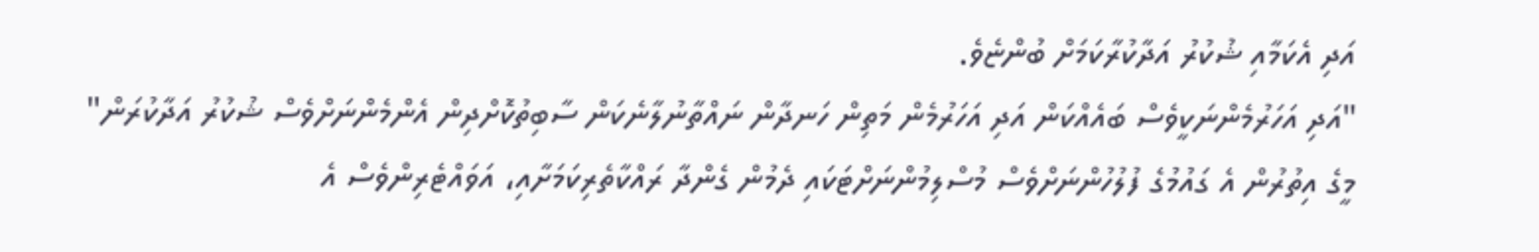އަދި އެކަމާއި ޝުކުރު އަދާކުރާކަމަށް ބުންޏެވެ.
"އަދި އަހަރުމެންނަކީވެސް ބައެއްކަން އަދި އަހަރުމެން މަތިން ހަނދާން ނައްތާނުލާނެކަން ސާބިތުކޮށްދިން އެންމެންނަށްވެސް ޝުކުރު އަދާކުރަން"
މީގެ އިތުރުން އެ ގައުމުގެ ފުލުހުންނަށްވެސް މުސްލިމުންނަށްޓަކައި ދެމުން ގެންދާ ރައްކާތެރިކަމަށާއި، އަވައްޓެރިންވެސް އެ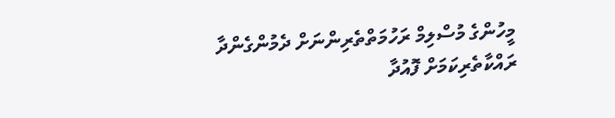މީހުންގެ މުސްލިމް ރަހުމަތްތެރިންނަށް ދެމުންގެންދާ ރައްކާތެރިކަމަށް ފޮއުދާ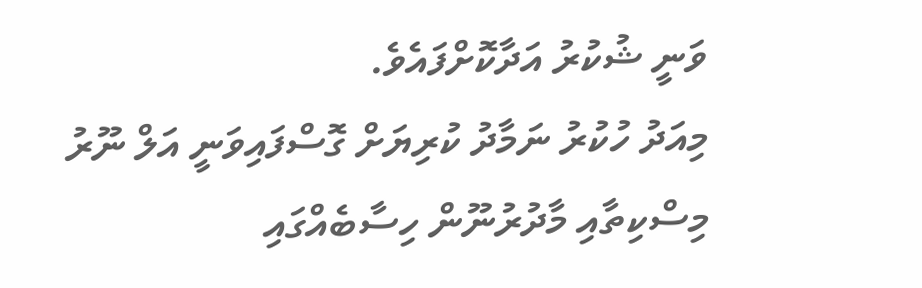ވަނީ ޝުކުރު އަދާކޮށްފައެވެ.
މިއަދު ހުކުރު ނަމާދު ކުރިޔަށް ގޮސްފައިވަނީ އަލް ނޫރު މިސްކިތާއި މާދުރުނޫން ހިސާބެއްގައި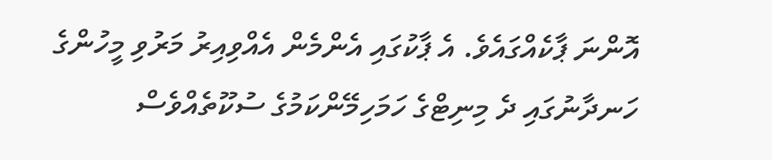އޮންނަ ޕާކެއްގައެވެ. އެ ޕާކުގައި އެންމެން އެއްވިއިރު މަރުވި މީހުންގެ ހަނދާނުގައި ދެ މިނިޓްގެ ހަމަހިމޭންކަމުގެ ސުކޫތެއްވެސް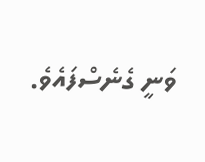ވަނީ ގެނެސްފައެވެ.